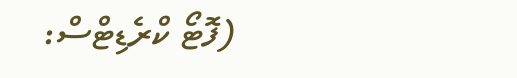(ފޮޓޯ ކްރެޑިޓްސް: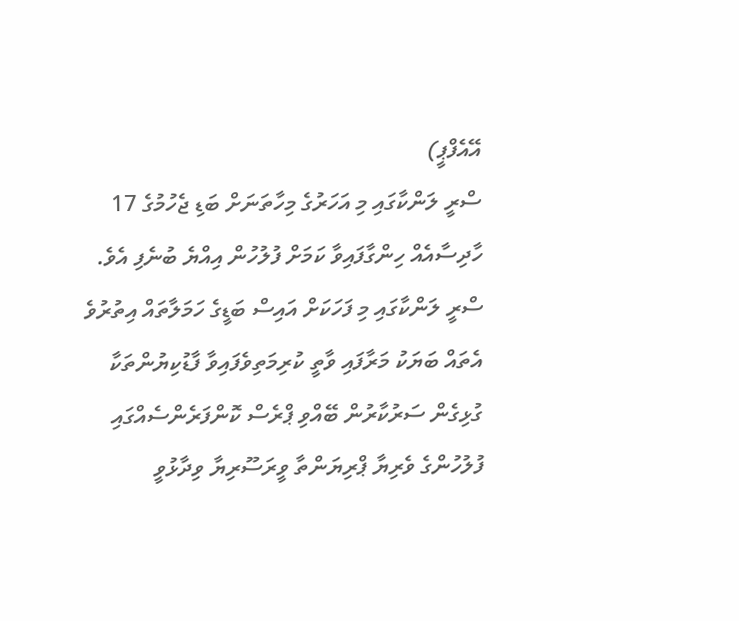އޭއެފްޕީ)
ސްރީ ލަންކާގައި މި އަހަރުގެ މިހާތަނަށް ބަޑި ޖެހުމުގެ 17 ހާދިސާއެއް ހިންގާފައިވާ ކަމަށް ފުލުހުން އިއްޔެ ބުނެފި އެވެ. ސްރީ ލަންކާގައި މި ފަހަކަށް އައިސް ބަޑީގެ ހަމަލާތައް އިތުރުވެ އެތައް ބަޔަކު މަރާފައި ވާތީ ކުރިމަތިވެފައިވާ ފާޑުކިޔުންތަކާ ގުޅިގެން ސަރުކާރުން ބޭއްވި ޕްރެސް ކޮންފަރެންސެއްގައި ފުލުހުންގެ ވެރިޔާ ޕްރިޔަންތާ ވީރަސޫރިޔާ ވިދާޅުވީ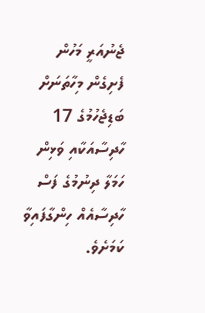ޖެނުއަރީ މަހުން ފެށިގެން މިހާތަނަށް ބަޑިޖެހުމުގެ 17 ހާދިސާއަކާއި ވަޅިން ހަމަލާ ދިނުމުގެ ފަސް ހާދިސާއެއް ހިންގާފައިވާ ކަމަށެވެ.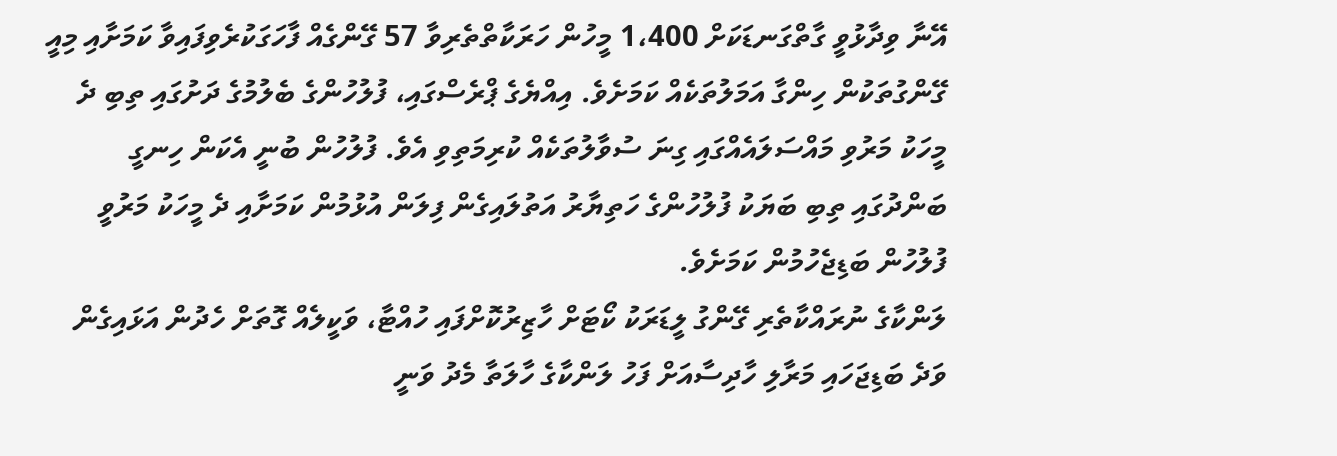އޭނާ ވިދާޅުވީ ގާތްގަނޑަކަށް 1،400 މީހުން ހަރަކާތްތެރިވާ 57 ގޭންގެއް ފާހަގަކުރެވިފައިވާ ކަމަށާއި މިއީ ގޭންގުތަކުން ހިންގާ އަމަލުތަކެއް ކަމަށެވެ. އިއްޔެގެ ޕްރެސްގައި، ފުލުހުންގެ ބެލުމުގެ ދަށުގައި ތިބި ދެ މީހަކު މަރުވި މައްސަލައެއްގައި ގިނަ ސުވާލުތަކެއް ކުރިމަތިވި އެވެ. ފުލުހުން ބުނީ އެކަން ހިނގީ ބަންދުގައި ތިބި ބަޔަކު ފުލުހުންގެ ހަތިޔާރު އަތުލައިގެން ފިލަން އުޅުމުން ކަމަށާއި ދެ މީހަކު މަރުވީ ފުލުހުން ބަޑިޖެހުމުން ކަމަށެވެ.
ލަންކާގެ ނުރައްކާތެރި ގޭންގު ލީޑަރަކު ކޯޓަށް ހާޒިރުކޮށްފައި ހުއްޓާ، ވަކީލެއް ގޮތަށް ހެދުން އަޅައިގެން ވަދެ ބަޑިޖަހައި މަރާލި ހާދިސާއަށް ފަހު ލަންކާގެ ހާލަތާ މެދު ވަނީ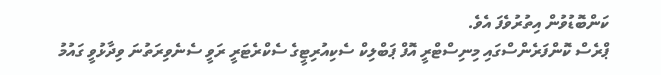ކަންބޮޑުވުން އިތުރުވެފަ އެވެ.
ޕްރެސް ކޮންފަރެންސްގައި މިނިސްޓްރީ އޮފް ޕަބްލިކް ސެކިއުރިޓީގެ ސެކްރެޓަރީ ރަވީ ސެނެވިރަތުނަ ވިދާޅުވީ ގައުމު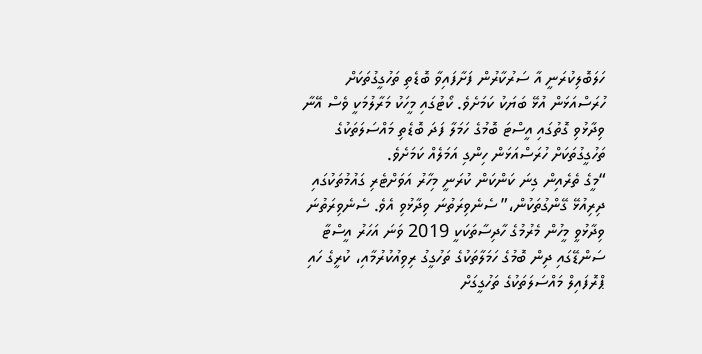ހަލަބޮލިކުރަނީ އާ ސަރުކާރުން ފަށާފައިވާ ބޮޑެތި ތަހުގީގުތަކަށް ހުރަސްއަޅަން އުޅޭ ބަޔަކު ކަމަށެވެ. ކޯޓުގައި މީހަކު މަރާލުމަކީ ވެސް އޭނާ ވިދާޅުވި ގޮތުގައި އީސްޓަ ބޮމުގެ ހަމަލާ ފަދަ ބޮޑެތި މައްސަލަތަކުގެ ތަހުގީގުތަކަށް ހުރަސްއަޅަން ހިންގި އަމަލެއް ކަމަށެވެ.
“މީގެ ތެރެއިން ގިނަ ކަންކަން ކުރަނީ މިހާރު އަވަށްޓެރި ގައުމުތަކުގައި ދިރިއުޅޭ ގޭންގުތަކުން،” ސެނެވިރަތުނަ ވިދާޅުވި އެވެ. ސެނެވިރަތުނަ ވިދާޅުވީ މީހުން މެރުމުގެ ހާދިސާތަކަކީ 2019 ވަނަ އަހަރު އީސްޓާ ސަންޑޭގައި ދިން ބޮމުގެ ހަމަލާތަކުގެ ތަހުގީގު ރިވިއުކުރުމާއި، ކުރީގެ ހައި ޕްރޮފައިލް މައްސަލަތަކުގެ ތަހުގީގަށް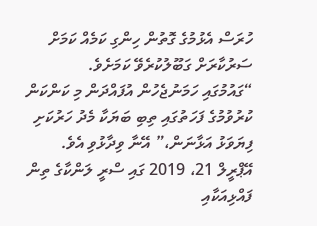ހުރަސް އެޅުމުގެ ގޮތުން ހިންގި ކަމެއް ކަމަށް ސަރުކާރަށް ގަބޫލުކުރެވޭ ކަމަށެވެ.
“ގައުމުގައި ހަމަނުޖެހުން އުފައްދަން މި ކަންކަން ކުރުވުމުގެ ފަހަތުގައި ތިބި ބަޔަކާ މެދު ހަރުކަށި ފިޔަވަޅު އަޅާނަން،” އޭނާ ވިދާޅުވި އެވެ. އޭޕްރީލް 21، 2019 ގައި ސްރީ ލަންކާގެ ތިން ފައްޅިއަކާއި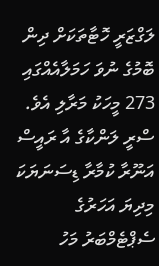ލަގްޒަރީ ހޮޓާތަކަށް ދިން ބޮމުގެ ނުވަ ހަމަލާއެއްގައި 273 މީހަކު މަރާލި އެވެ. ސްރީ ލަންކާގެ އާ ރައީސް އަނޫރާ ކުމާރާ ޑިސަނަޔަކަ މިދިޔަ އަހަރުގެ ސެޕްޓެމްބަރު މަހު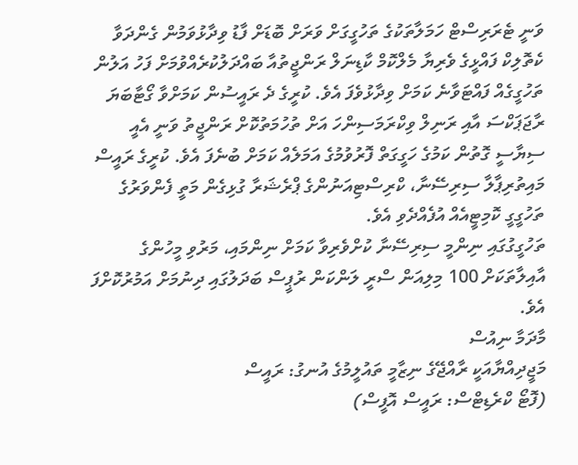ވަނީ ޓެރަރިސްޓް ހަމަލާތަކުގެ ތަހުގީގަށް ވަރަށް ބޮޑަށް ފާޑު ވިދާޅުވަމުން ގެންދަވާ ކެތޮލިކް ފައްޅީގެ ވެރިޔާ މެލްކޮމް ކާޑިނަލް ރަންޖީތުއާ ބައްދަލުކުރެއްވުމަށް ފަހު އަލުން ތަހުގީގެއް ފައްޓަވާނެ ކަމަށް ވިދާޅުވެފަ އެވެ. ކުރީގެ ދެ ރައީސުން ކަމަށްވާ ގޯޓާބަޔަ ރާޖަޕަކްސަ އާއި ރަނިލް ވިކްރަމަސިންހަ އަށް ތުހުމަތުކޮށް ރަންޖީތު ވަނީ އެއީ ސިޔާސީ ގޮތުން ކަމުގެ ހަގީގަތް ފޮރުވުމުގެ އަމަލެއް ކަމަށް ބުނެފަ އެވެ. ކުރީގެ ރައީސް މައިތުރިޕާލާ ސިރިސޭނާ، ކްރިސްޓިއަނުންގެ ޕްރެޝަރާ ގުޅިގެން މަތީ ފެންވަރުގެ ތަހުގީގީ ކޮމިޓީއެއް އުފެއްދެވި އެވެ.
ތަހުގީގުގައި ނިންމީ ސިރިސޭނާ ކުށްވެރިވާ ކަމަށް ނިންމައި، މަރުވި މީހުންގެ އާއިލާތަކަށް 100 މިލިއަން ސްރީ ލަންކަން ރުޕީސް ބަދަލުގައި ދިނުމަށް އަމުރުކޮށްފަ އެވެ.
މާދަމާ ނިއުސް
މަޖީދިއްޔާއަކީ ރާއްޖޭގެ ނިޒާމީ ތައުލީމުގެ އުނގު: ރައީސް
(ފޮޓޯ ކްރެޑިޓްސް: ރައީސް އޮފީސް)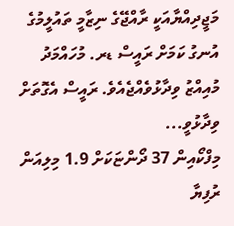މަޖީދިއްޔާއަކީ ރާއްޖޭގެ ނިޒާމީ ތައުލީމުގެ އުނގު ކަމަށް ރައީސް ޑރ. މުހައްމަދު މުއިއްޒު ވިދާޅުވެއްޖެއެވެ. ރައީސް އެގޮތަށް ވިދާޅުވީ...
މިފްކޯއިން 37 ދޯންޏަކަށް 1.9 މިލިއަން ރުފިޔާ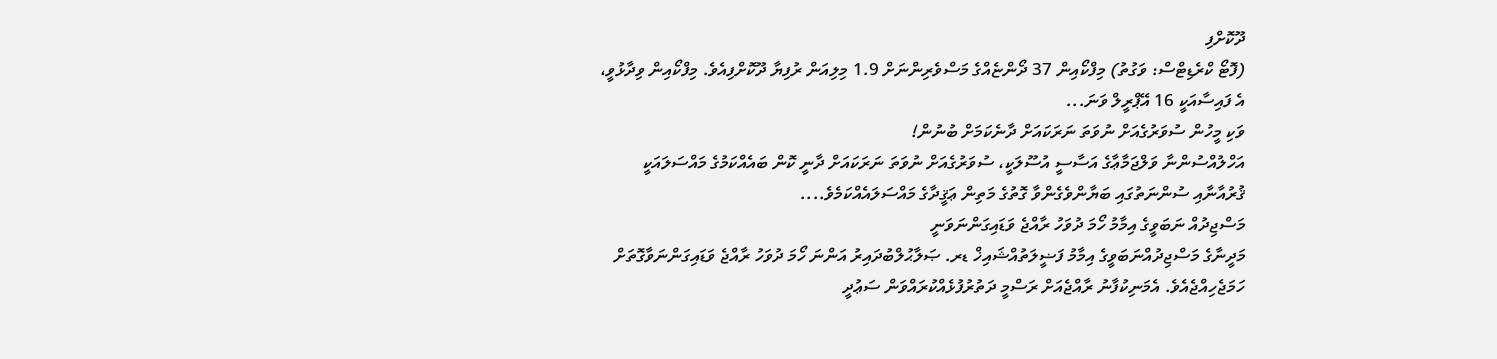ދޫކޮށްފި
(ފޮޓޯ ކްރެޑިޓްސް: ވަގުތު) މިފްކޯއިން 37 ދޯންޏެއްގެ މަސްވެރިންނަށް 1.9 މިލިއަން ރުފިޔާ ދޫކޮށްފިއެވެ. މިފްކޯއިން ވިދާޅުވީ، އެ ފައިސާއަކީ 16 އޭޕްރީލް ވަނަ...
ވަކި މީހުން ސުވަރުގެއަށް ނުވަތަ ނަރަކައަށް ދާނެކަމަށް ބުނުން!
އަހްލުއްސުންނާ ވަލްޖަމާޢާގެ އަސާސީ އުސޫލަކީ، ސުވަރުގެއަށް ނުވަތަ ނަރަކައަށް ދާނީ ކޮން ބައެއްކަމުގެ މައްސަލައަކީ ޤުރުއާނާއި ސުންނަތުގައި ބަޔާންވެގެންވާ ގޮތުގެ މަތިން ޢަޤީދާގެ މައްސަލައެއްކަމެވެ....
މަސްޖިދުއް ނަބަވީގެ އިމާމު ހޯމަ ދުވަހު ރާއްޖެ ވަޑައިގަންނަވަނީ
މަދީނާގެ މަސްޖިދުއްނަބަވީގެ އިމާމު ފަޟީލަތުއްޝައިޚް ޑރ. ޞަލާޙުލްބުދައިރު އަންނަ ހޯމަ ދުވަހު ރާއްޖެ ވަޑައިގަންނަވާގޮތަށް ހަމަޖެހިއްޖެއެވެ. އެމަނިކުފާނު ރާއްޖެއަށް ރަސްމީ ދަތުރުފުޅެއްކުރައްވަން ސަޢުދީ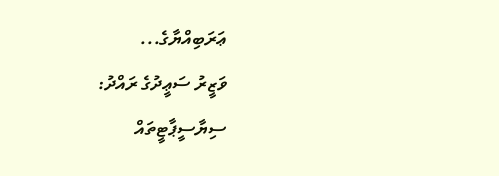ޢަރަބިއްޔާގެ...
ވަޒީރު ސަޢީދުގެ ރައްދު: ސިޔާސީޕާޓީތައް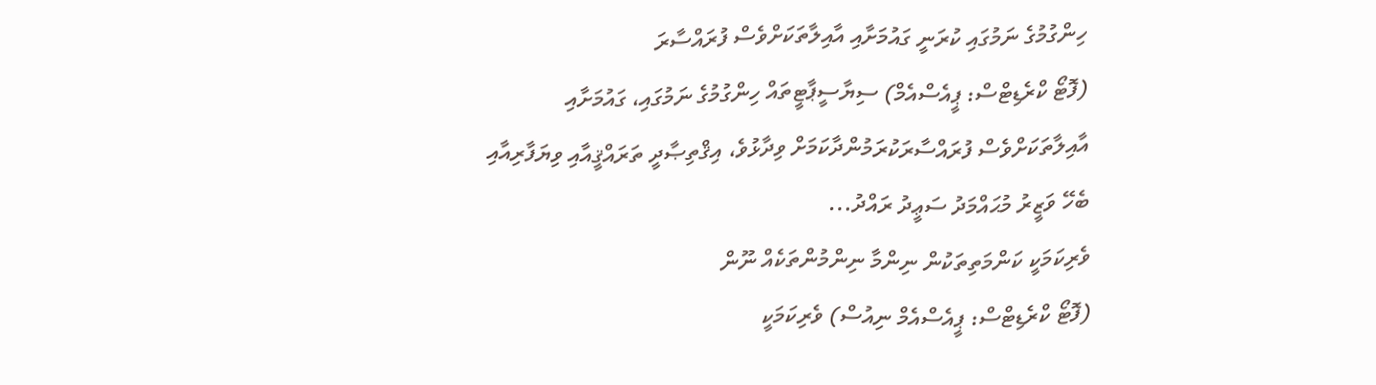ހިންގުމުގެ ނަމުގައި ކުރަނީ ގައުމަށާއި އާއިލާތަކަށްވެސް ފުރައްސާރަ
(ފޮޓޯ ކްރެޑިޓްސް: ޕީއެސްއެމް) ސިޔާސީޕާޓީތައް ހިންގުމުގެ ނަމުގައި، ގައުމަށާއި އާއިލާތަކަށްވެސް ފުރައްސާރަކުރަމުންދާކަމަށް ވިދާޅުވެ، އިޤްތިޞާދީ ތަރައްޤީއާއި ވިޔަފާރިއާއި ބެހޭ ވަޒީރު މުޙައްމަދު ސަޢީދު ރައްދު...
ވެރިކަމަކީ ކަންމަތިތަކުން ނިންމާ ނިންމުންތަކެއް ނޫން
(ފޮޓޯ ކްރެޑިޓްސް: ޕީއެސްއެމް ނިއުސް) ވެރިކަމަކީ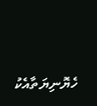ހެޔޮނިޔަތާއެކު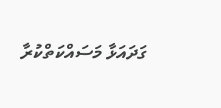ގަދައަޅާ މަސައްކަތްކުރާ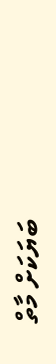ބަޔަކަށް މާތް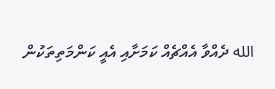الله ދެއްވާ އެއްޗެއް ކަމަށާއި އެއީ ކަންމަތިތަކުން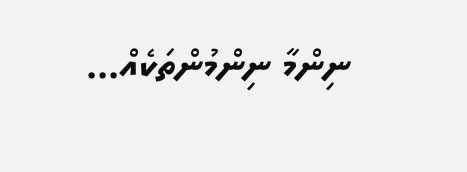ނިންމާ ނިންމުންތަކެއް...